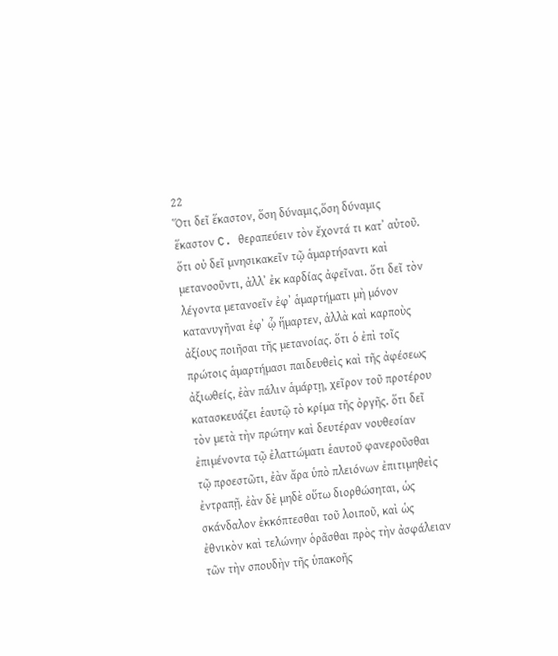22
Ὅτι δεῖ ἕκαστον, ὅση δύναμις,ὅση δύναμις ἕκαστον C. θεραπεύειν τὸν ἔχοντά τι κατʼ αὐτοῦ. ὅτι οὐ δεῖ μνησικακεῖν τῷ ἁμαρτήσαντι καὶ μετανοοῦντι, ἀλλʼ ἐκ καρδίας ἀφεῖναι. ὅτι δεῖ τὸν λέγοντα μετανοεῖν ἐφʼ ἁμαρτήματι μὴ μόνον κατανυγῆναι ἐφʼ ᾧ ἥμαρτεν, ἀλλὰ καὶ καρποὺς ἀξίους ποιῆσαι τῆς μετανοίας. ὅτι ὁ ἐπὶ τοῖς πρώτοις ἁμαρτήμασι παιδευθεὶς καὶ τῆς ἀφέσεως ἀξιωθείς, ἐὰν πάλιν ἁμάρτῃ, χεῖρον τοῦ προτέρου κατασκευάζει ἑαυτῷ τὸ κρίμα τῆς ὀργῆς. ὅτι δεῖ τὸν μετὰ τὴν πρώτην καὶ δευτέραν νουθεσίαν ἐπιμένοντα τῷ ἐλαττώματι ἑαυτοῦ φανεροῦσθαι τῷ προεστῶτι, ἐὰν ἄρα ὑπὸ πλειόνων ἐπιτιμηθεὶς ἐντραπῇ. ἐὰν δὲ μηδὲ οὕτω διορθώσηται, ὡς σκάνδαλον ἐκκόπτεσθαι τοῦ λοιποῦ, καὶ ὡς ἐθνικὸν καὶ τελώνην ὁρᾶσθαι πρὸς τὴν ἀσφάλειαν τῶν τὴν σπουδὴν τῆς ὑπακοῆς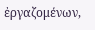ἐργαζομένων,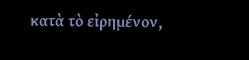κατὰ τὸ εἰρημένον,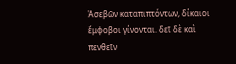Ἀσεβῶν καταπιπτόντων, δίκαιοι ἔμφοβοι γίνονται. δεῖ δὲ καὶ πενθεῖν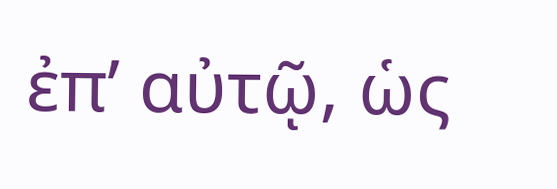ἐπʼ αὐτῷ, ὡς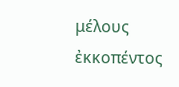μέλους ἐκκοπέντος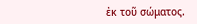ἐκ τοῦ σώματος.